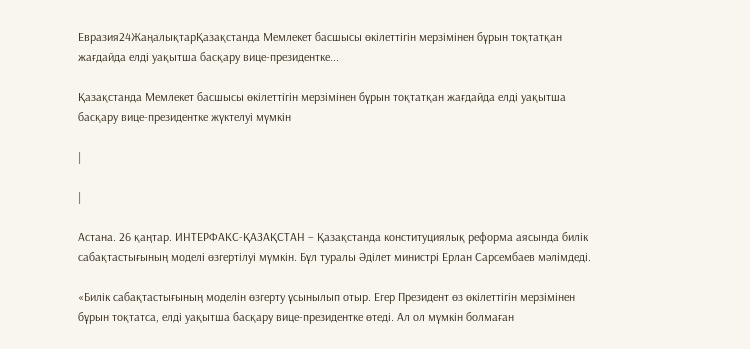Евразия24ЖаңалықтарҚазақстанда Мемлекет басшысы өкілеттігін мерзімінен бұрын тоқтатқан жағдайда елді уақытша басқару вице-президентке...

Қазақстанда Мемлекет басшысы өкілеттігін мерзімінен бұрын тоқтатқан жағдайда елді уақытша басқару вице-президентке жүктелуі мүмкін

|

|

Астана. 26 қаңтар. ИНТЕРФАКС-ҚАЗАҚСТАН – Қазақстанда конституциялық реформа аясында билік сабақтастығының моделі өзгертілуі мүмкін. Бұл туралы Әділет министрі Ерлан Сарсембаев мәлімдеді.

«Билік сабақтастығының моделін өзгерту ұсынылып отыр. Егер Президент өз өкілеттігін мерзімінен бұрын тоқтатса, елді уақытша басқару вице-президентке өтеді. Ал ол мүмкін болмаған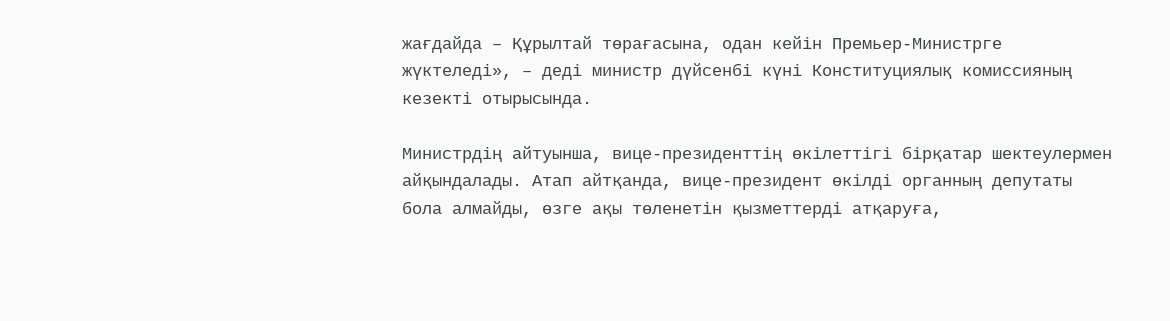жағдайда – Құрылтай төрағасына, одан кейін Премьер-Министрге жүктеледі», – деді министр дүйсенбі күні Конституциялық комиссияның кезекті отырысында.

Министрдің айтуынша, вице-президенттің өкілеттігі бірқатар шектеулермен айқындалады. Атап айтқанда, вице-президент өкілді органның депутаты бола алмайды, өзге ақы төленетін қызметтерді атқаруға,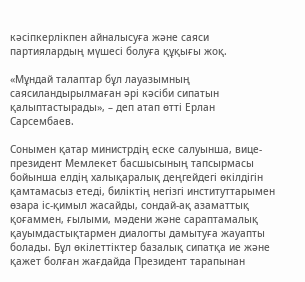кәсіпкерлікпен айналысуға және саяси партиялардың мүшесі болуға құқығы жоқ.

«Мұндай талаптар бұл лауазымның саясиландырылмаған әрі кәсіби сипатын қалыптастырады», – деп атап өтті Ерлан Сарсембаев.

Сонымен қатар министрдің еске салуынша, вице-президент Мемлекет басшысының тапсырмасы бойынша елдің халықаралық деңгейдегі өкілдігін қамтамасыз етеді, биліктің негізгі институттарымен өзара іс-қимыл жасайды, сондай-ақ азаматтық қоғаммен, ғылыми, мәдени және сараптамалық қауымдастықтармен диалогты дамытуға жауапты болады. Бұл өкілеттіктер базалық сипатқа ие және қажет болған жағдайда Президент тарапынан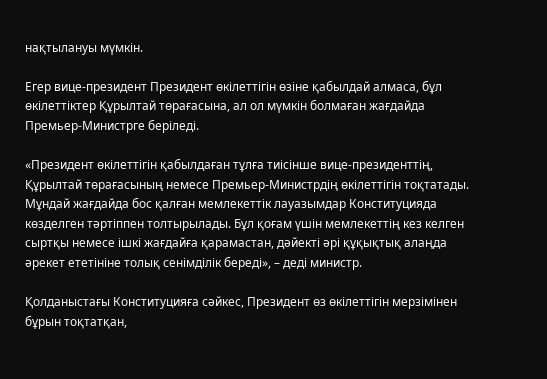нақтылануы мүмкін.

Егер вице-президент Президент өкілеттігін өзіне қабылдай алмаса, бұл өкілеттіктер Құрылтай төрағасына, ал ол мүмкін болмаған жағдайда Премьер-Министрге беріледі.

«Президент өкілеттігін қабылдаған тұлға тиісінше вице-президенттің, Құрылтай төрағасының немесе Премьер-Министрдің өкілеттігін тоқтатады. Мұндай жағдайда бос қалған мемлекеттік лауазымдар Конституцияда көзделген тәртіппен толтырылады. Бұл қоғам үшін мемлекеттің кез келген сыртқы немесе ішкі жағдайға қарамастан, дәйекті әрі құқықтық алаңда әрекет ететініне толық сенімділік береді», – деді министр.

Қолданыстағы Конституцияға сәйкес, Президент өз өкілеттігін мерзімінен бұрын тоқтатқан,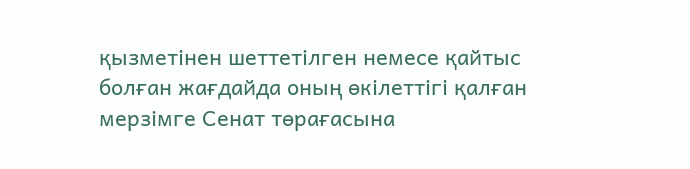қызметінен шеттетілген немесе қайтыс болған жағдайда оның өкілеттігі қалған мерзімге Сенат төрағасына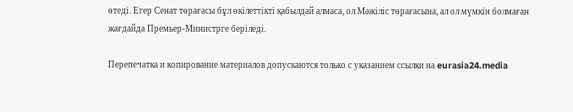өтеді. Егер Сенат төрағасы бұл өкілеттікті қабылдай алмаса, ол Мәжіліс төрағасына, ал ол мүмкін болмаған жағдайда Премьер-Министрге беріледі.

Перепечатка и копирование материалов допускаются только с указанием ссылки на eurasia24.media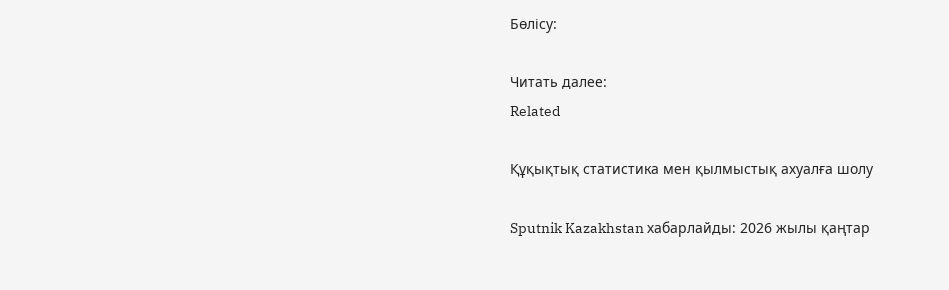Бөлісу:

Читать далее:
Related

Құқықтық статистика мен қылмыстық ахуалға шолу

Sputnik Kazakhstan хабарлайды: 2026 жылы қаңтар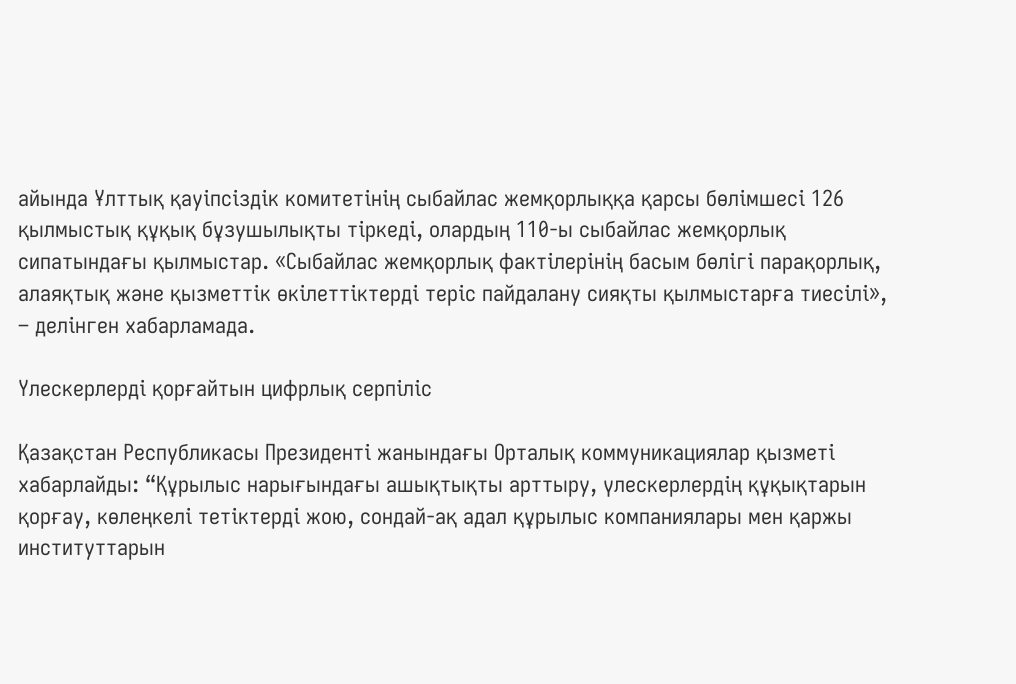айында Ұлттық қауіпсіздік комитетінің сыбайлас жемқорлыққа қарсы бөлімшесі 126 қылмыстық құқық бұзушылықты тіркеді, олардың 110-ы сыбайлас жемқорлық сипатындағы қылмыстар. «Сыбайлас жемқорлық фактілерінің басым бөлігі парақорлық, алаяқтық және қызметтік өкілеттіктерді теріс пайдалану сияқты қылмыстарға тиесілі», – делінген хабарламада.

Үлескерлерді қорғайтын цифрлық серпіліс

Қазақстан Республикасы Президенті жанындағы Орталық коммуникациялар қызметі хабарлайды: “Құрылыс нарығындағы ашықтықты арттыру, үлескерлердің құқықтарын қорғау, көлеңкелі тетіктерді жою, сондай-ақ адал құрылыс компаниялары мен қаржы институттарын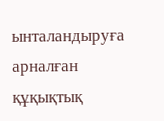ынталандыруға арналған құқықтық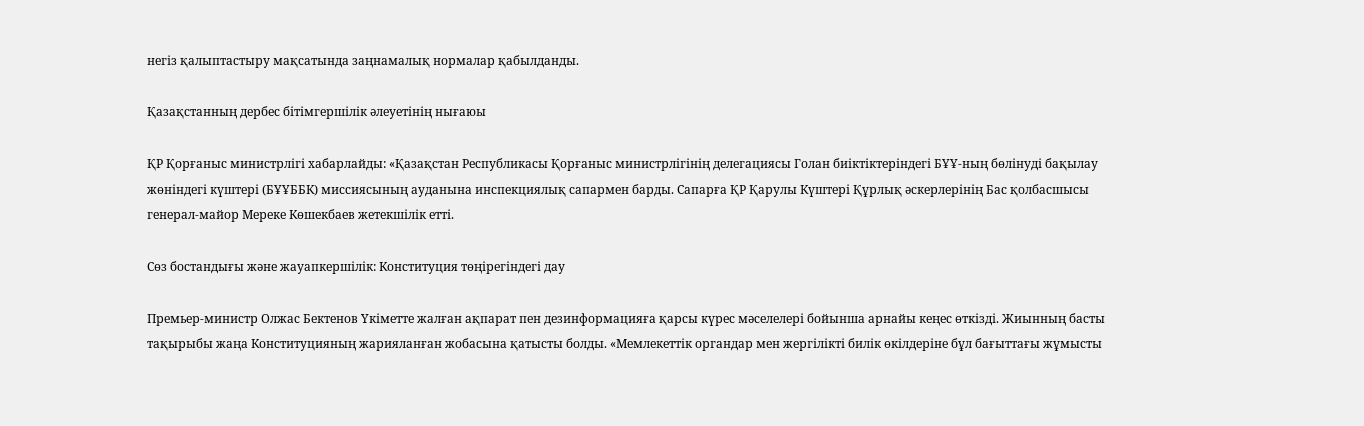негіз қалыптастыру мақсатында заңнамалық нормалар қабылданды.

Қазақстанның дербес бітімгершілік әлеуетінің нығаюы

ҚР Қорғаныс министрлігі хабарлайды: «Қазақстан Республикасы Қорғаныс министрлігінің делегациясы Голан биіктіктеріндегі БҰҰ-ның бөлінуді бақылау жөніндегі күштері (БҰҰББК) миссиясының ауданына инспекциялық сапармен барды. Сапарға ҚР Қарулы Күштері Құрлық әскерлерінің Бас қолбасшысы генерал-майор Мереке Көшекбаев жетекшілік етті.

Сөз бостандығы және жауапкершілік: Конституция төңірегіндегі дау

Премьер-министр Олжас Бектенов Үкіметте жалған ақпарат пен дезинформацияға қарсы күрес мәселелері бойынша арнайы кеңес өткізді. Жиынның басты тақырыбы жаңа Конституцияның жарияланған жобасына қатысты болды. «Мемлекеттік органдар мен жергілікті билік өкілдеріне бұл бағыттағы жұмысты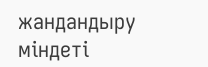жандандыру міндеті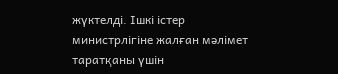жүктелді. Ішкі істер министрлігіне жалған мәлімет таратқаны үшін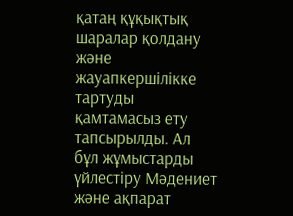қатаң құқықтық шаралар қолдану және жауапкершілікке тартуды қамтамасыз ету тапсырылды. Ал бұл жұмыстарды үйлестіру Мәдениет және ақпарат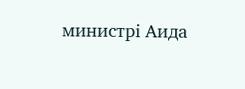министрі Аида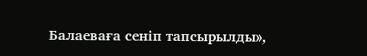Балаеваға сеніп тапсырылды»,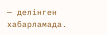— делінген хабарламада.